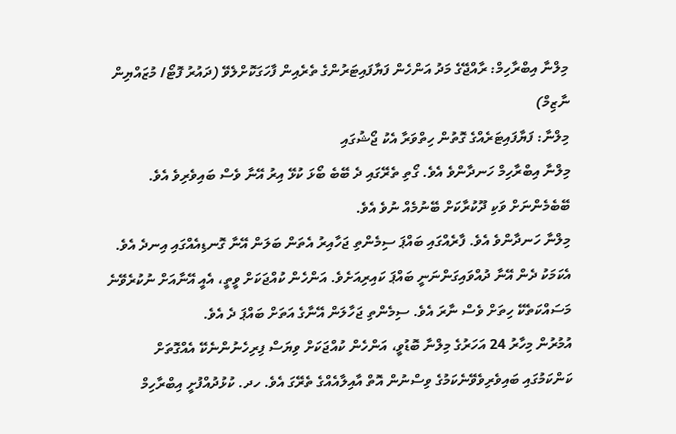މިލްނާ އިބްރާހިމް: ރާއްޖޭގެ މަދު އަންހެން ފަޔާފައިޓަރުންގެ ތެރެއިން ފާހަގަކޮށްލެވޭ (ދައުރު ފޮޓޯ/ މުޒައްޔިން ނާޒިމް)
މިލްނާ: ފަޔާފައިޓަރެއްގެ ގޮތުން ހިތްވަރާ އެކު ޖޯޝުގައި
މިލްނާ އިބްރާހިމް ހަނދާންވެ އެވެ. ގޯތި ތެރޭގައި ދެ ބޭބެ ބޯޅަ ކުޅޭ އިރު އޭނާ ވެސް ބައިވެރިވެ އެވެ. ބޭބެމެންނަށް ވަކި ދޫކުރާކަށް ބޭނުމެއް ނުވެ އެވެ.
މިލްނާ ހަނދާންވެ އެވެ. ފާރެއްގައި ބައްޕަ ސިމެންތި ޖަހާއިރު އެތަން ބަލަން އޭނާ ގޮނޑިއެއްގައި އިނދެ އެވެ. އެކަމަކު ދެން އޭނާ ދުއްވައިގަންނަނީ ބައްޕަ ކައިރިއަށެވެ. އަންހެން ކުއްޖަކަށް ވީތީ، އެއީ އޭނާއަށް ނުކުރެވޭނެ މަސައްކަތެކޭ ހިތަށް ވެސް ނާރަ އެވެ. ސިމެންތި ޖަހާލަން އޭނާގެ އަތަށް ބައްޕަ ދެ އެވެ.
އުމުރުން މިހާރު 24 އަހަރުގެ މިލްނާ ބޮޑުވީ، އަންހެން ކުއްޖަކަށް ވިޔަސް ފިރިހެނުންނެކޭ އެއްގޮތަށް ކަންކަމުގައި ބައިވެރިވެވޭނެކަމުގެ ވިސްނުން އޮތް އާއިލާއެއްގެ ތެރޭގަ އެވެ. ހދ. ކުޅުދުއްފުށީ އިބްރާހިމް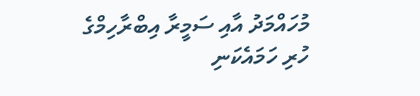މުހައްމަދު އާއި ސަމީރާ އިބްރާހިމްގެ ހުރި ހަމައެކަނި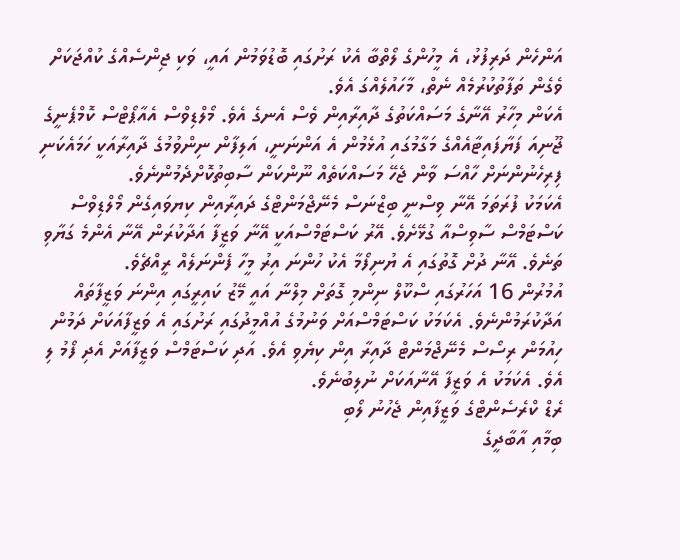އަންހެން ދަރިފުޅު، އެ މީހުންގެ ލޯތްބާ އެކު ރަށުގައި ބޮޑުވަމުން އައީ، ވަކި ޖިންސެއްގެ ކުއްޖަކަށް ވެގެން ތަފާތުކުރުމެއް ނެތް، މާހައުލެއްގަ އެވެ.
އެކަން މިހާރު އޭނާގެ މަސައްކަތުގެ ދާއިރާއިން ވެސް އެނގެ އެވެ. މޯލްޑިވްސް އެއާޕޯޓްސް ކޮމްޕެނީގެ ޖޫނިއަ ފަޔާފައިޓާއެއްގެ މަގާމުގައި އުޅެމުން އެ އަންނަނީ، އަލިފާން ނިންވުމުގެ ދާއިރާއަކީ ހަމައެކަނި ފިރިހެނުންނަށް ހާއްސަ ވާން ޖެހޭ މަސައްކަތެއް ނޫންކަން ސާބިތުކޮށްދެމުންނެވެ.
އެކަމަކު ފުރަތަމަ އޭނާ ވިސްނީ ބިޒްނަސް މެނޭޖްމަންޓްގެ ދައިރާއިން ކިޔވައިގެން މޯލްޑިވްސް ކަސްޓަމްސް ސާވިސްއާ ގުޅޭށެވެ. އޭރު ކަސްޓަމްސްއަކީ އޭނާ ވަޒީފާ އަދާކުރަން އޭނާ އެންމެ ގަޔާވި ތަނެވެ. އޭނާ ދުށް ގޮތުގައި އެ ޔުނިފޯމާ އެކު ހުންނަ އިރު މީހާ ފެންނަލެއް ރީއްޗެވެ.
އުމުރުން 16 އަހަރުގައި ސްކޫލް ނިންމި ގޮތަށް މިލްނާ އައީ މޭޒު ކައިރީގައި އިންނަ ވަޒީފާތައް އަދާކުރަމުންނެވެ. އެކަމަކު ކަސްޓަމްސްއަށް ވަނުމުގެ އުއްމީދުގައި ރަށުގައި އެ ވަޒީފާއަކަށް ދަމުން ހިއުމަން ރިސޯސް މެނޭޖްމަންޓް ދާއިރާ އިން ކިޔެވި އެވެ. އަދި ކަސްޓަމްސް ވަޒީފާއަށް އެދި ފޯމު ލި އެވެ. އެކަމަކު އެ ވަޒީފާ އޭނާއަކަށް ނުލިބުނެވެ.
ރެޑް ކްރެސެންޓްގެ ވަޒީފާއިން ޖެހުނު ލޯބި
ބިމާއި އާބާދީގެ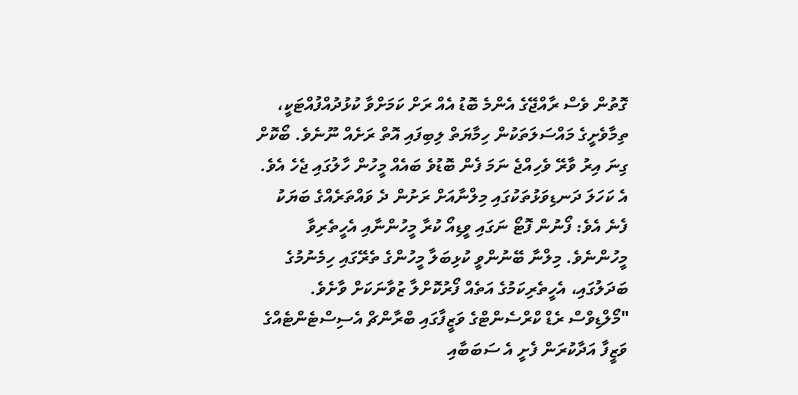ގޮތުން ވެސް ރާއްޖޭގެ އެންމެ ބޮޑު އެއް ރަށް ކަމަށްވާ ކުޅުދުއްފުއްޓަކީ، ތިމާވެށީގެ މައްސަލަތަކުން ހިމާޔަތް ލިބިފައި އޮތް ރަށެއް ނޫނެވެ. ބޯކޮށް ގިނަ އިރު ވާރޭ ވެހިއްޖެ ނަމަ ފެން ބޮޑުވެ ބައެއް މީހުން ހާލުގައި ޖެހެ އެވެ. އެ ކަހަލަ ދަނޑިވަޅުތަކުގައި މިލްނާއަށް ރަށުން ދެ ވައްތަރެއްގެ ބަޔަކު ފެނެ އެވެ: ފޯނުން ފޮޓޯ ނަގައި ވީޑިއޯ ކުރާ މީހުންނާއި އެހީތެރިވާ މީހުންނެވެ. މިލްނާ ބޭނުންވީ ކުޅިބަލާ މީހުންގެ ތެރޭގައި ހިމެނުމުގެ ބަދަލުގައި، އެހީތެރިކަމުގެ އަތެއް ފޯރުކޮށްލާ ޒުވާނަކަށް ވާށެވެ.
"މޯލްޑިވްސް ރެޑް ކްރްސެންޓްގެ ވަޒީފާގައި ބްރާންޗް އެސިސްޓެންޓެއްގެ ވަޒީފާ އަދާކުރަން ފެށީ އެ ސަބަބާއި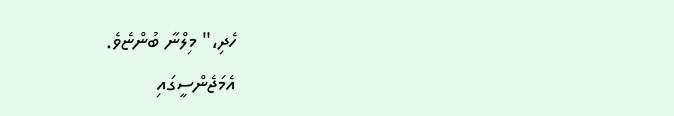ހެދި،" މިލްނާ ބުންޏެވެ.
އެމަޖެންސީގައި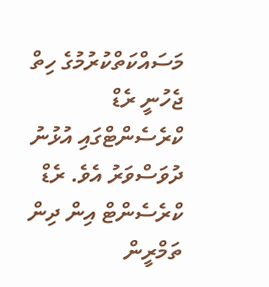މަސައްކަތްކުރުމުގެ ހިތް ޖެހުނީ ރެޑް ކްރެސެންޓްގައި އުޅުނު ދުވަސްވަރު އެވެ. ރެޑް ކްރެސެންޓް އިން ދިން ތަމްރީން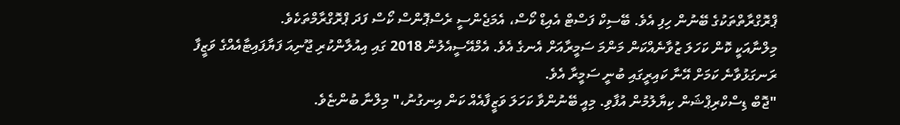ޕްރޮގްރާތްތަކުގެ ބޭނުން ހިފި އެވެ. ބޭސިކް ފަސްޓް އެއިޑް ކޯސް، އެމަޖެންސީ ރެސްޕޮންސް ކޯސް ފަދަ ޕްރޮގްރާމްތަކެވެ.
މިލްނާއަކީ ކޮން ކަހަލަ ޒުވާނެއްކަން މަންމަ ސަމީރާއަށް އެނގެ އެވެ. އެމްއޭސީއެލުން 2018 ގައި އިއުލާންކުރި ޖޫނިއަ ފަޔާފައިޓާއެއްގެ ވަޒީފާ ރަނގަޅުވާނެ ކަމަށް އޭނާ ކައިރީގައި ބުނީ ސަމީރާ އެވެ.
"ޖޮބް ޑިސްކްރިޕްޝަން ކިޔާލުމުން އުފާވި. މިއީ ބޭނުންވާ ކަހަލަ ވަޒީފާއެއް ކަން އިނގުނު،" މިލްނާ ބުންޏެވެ.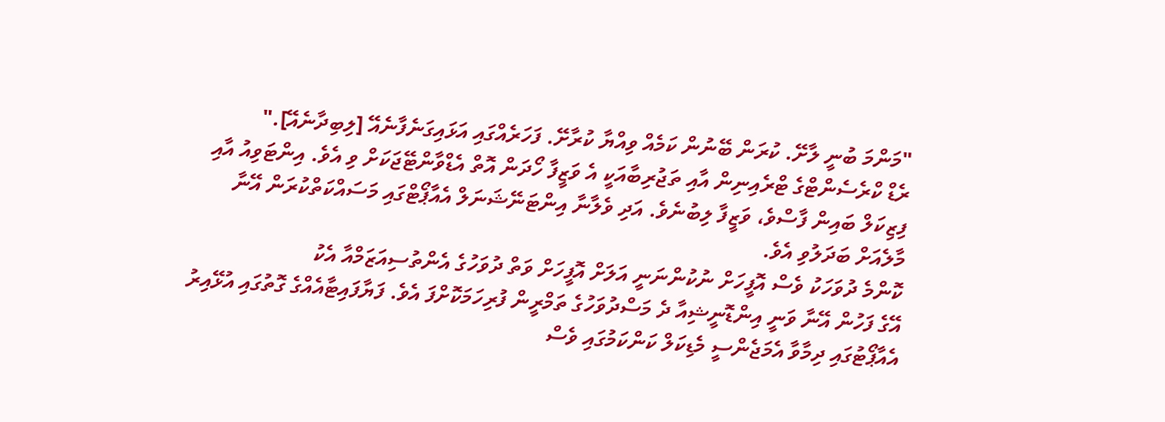"މަންމަ ބުނީ ލާށޭ. ކުރަން ބޭނުން ކަމެއް ވިއްޔާ ކުރާށޭ. ފަހަރެއްގައި އަޅައިގަނެފާނެއޭ [ލިބިދާނެއޭ]."
ރެޑް ކްރެސެންޓްގެ ޓްރެއިނިން އާއި ތަޖުރިބާއަކީ އެ ވަޒީފާ ހޯދަން އޮތް އެޑްވާންޓޭޖަކަށް ވި އެވެ. އިންޓަވިއު އާއި ފިޒިކަލް ބައިން ފާސްވެ، ވަޒީފާ ލިބުނެވެ. އަދި ވެލާނާ އިންޓަނޭޝަނަލް އެއާޕޯޓްގައި މަސައްކަތްކުރަން އޭނާ މާލެއަށް ބަދަލުވި އެވެ.
ކޮންމެ ދުވަހަކު ވެސް އޮފީހަށް ނުކުންނަނީ އަލަށް އޮފީހަށް ވަތް ދުވަހުގެ އެންތުސިއަޒަމްއާ އެކު
އޭގެ ފަހުން އޭނާ ވަނީ އިންޑޮނީޝިއާ ދެ މަސްދުވަހުގެ ތަމްރީން ފުރިހަމަކޮށްފަ އެވެ. ފަޔާފައިޓާއެއްގެ ގޮތުގައި އުޅޭއިރު އެއާޕޯޓުގައި ދިމާވާ އެމަޖެންސީ މެޑިކަލް ކަންކަމުގައި ވެސް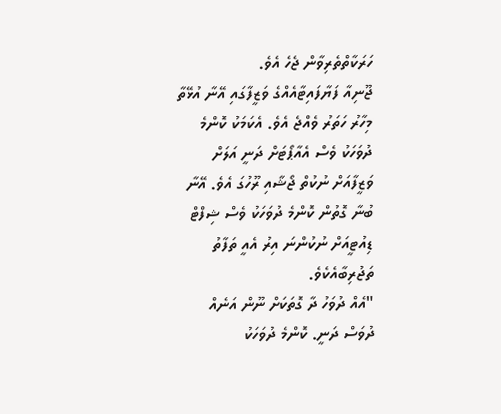ހަރަކާތްތެރިވާން ޖެހެ އެވެ.
ޖޫނިއާ ފަޔާފައިޓާއެއްގެ ވަޒީފާގައި އޭނާ އުޅޭތާ މިހާރު ހަތަރު ވެއްޖެ އެވެ. އެކަމަކު ކޮންމެ ދުވަހަކު ވެސް އެއާޕޯޓަށް ދަނީ އަލަށް ވަޒީފާއަށް ނުކުތް ޖޯޝާއި ރޫހުގަ އެވެ. އޭނާ ބުނާ ގޮތުން ކޮންމެ ދުވަހަކު ވެސް ޝިފްޓް ޑިއުޓީއަށް ނުކުންނަ އިރު އެއީ ތަފާތު ތަޖުރިބާއެކެވެ.
"އެއް ދުވަހު ދާ ގޮތަކަށް ނޫން އަނެއް ދުވަސް ދަނީ. ކޮންމެ ދުވަހަކު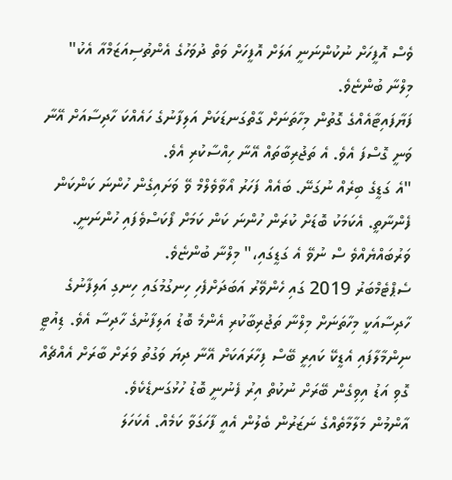ވެސް އޮފީހަށް ނުކުންނަނީ އަލަށް އޮފީހަށް ވަތް ދުވަހުގެ އެންތުސިއަޒަމްއާ އެކު" މިލްނާ ބުންޏެވެ.
ފަޔާފައިޓާއެއްގެ ގޮތުން މިހާތަނަށް ގާތްގަނޑަކަށް އަލިފާނުގެ ހައެއްކަ ހާދިސާއަށް އޭނާ ވަނީ ގޮސްފަ އެވެ. އެ ތަޖުރިބާތައް އޭނާ ހިއްސާކުރި އެވެ.
"އެ ގަޑީގެ ބިރެއް ނުގަނޭ. ބައެއް ފަހަރު އޯވާވެލްމް ވޭ ވަށައިގެން ހުންނަ ކަންކަން ފެންނާތީ. އެކަމަކު ބޮޑަށް ކުރަން ހުންނަ ކަން ކަމަށް ފޯކަސްވެފައި ހުންނަނީ. ވަރުބައްޔެއްވެ ސް ނުވޭ އެ ގަޑީގައި،" މިލްނާ ބުންޏެވެ.
ސެޕްޓެމްބަރު 2019 ގައި ހެންވޭރު އަބަދަށްފެހި ހިނގުމުގައި ހިނގި އަލިފާނުގެ ހާދިސާއަކީ މިހާތަނަށް މިލްނާ ތަޖުރިބާކުރި އެންމެ ބޮޑު އަލިފާނުގެ ހާދިސާ އެވެ. ޑިއުޓީ ނިންމާލާފައި އެޑީކޭ ކައިރީ ބޭސް ފިހާރައަކަށް އޭނާ ދިޔަ ވަގުތު ވަރަށް ބާރަށް އެއްޗެއް ގޮވި އަޑު އިވިގެން ބޭރަށް ނުކުތް އިރު ފެނުނީ ބޮޑު ހުޅުގަނޑެކެވެ.
އާންމުން މަލާމާތެއްގެ ނަޒަރުން ބެލުން އެއީ ފާހަގަވާ ކަމެއް. އެކަހަލަ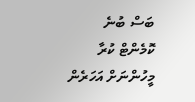ބަސް ބުނެ ކޮމެންޓް ކުރާ މީހުންނަށް އަހަރެން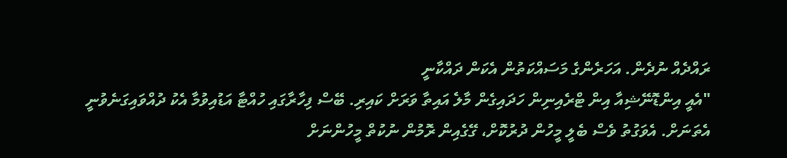ރައްދެއް ނުދެން. އަހަރެންގެ މަސައްކަތުން އެކަން ދައްކާނީ
"އެއީ އިންޑޮނޭޝިއާ އިން ޓްރެއިނިން ހަދައިގެން މާލެ އައިތާ ވަރަށް ކައިރި. ބޭސް ފިހާރާގައި ހުއްޓާ އަޑުއިވުމާ އެކު ދުއްވައިގަނެވުނީ އެތަނަށް. އެވަގުތު ވެސް ބެލީ މީހުން ދުރުކޮށް، ގޭގެއިން ރޮމުން ނުކުތް މީހުންނަށް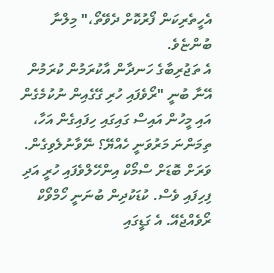އެހީތެރިކަން ފޯރުކޮށް ދެވޭތޯ،" މިލްނާ ބުންޏެވެ.
އެ ތަޖުރިބާގެ ހަނދާން އާކުރަމުން ކުރަމުން އޭނާ ބުނީ "ރޯވެފައި ހުރި ގޭގެއިން ނުކުމެގެން އައި މީހުން އައިސް ގައިގައި ހިފައިގެން އަހާ، ތިމަންނަ މަރުވަނީ ހެއްޔޭ؟ ނޭވާނުލެވިގެން. ވަރަށް ބޮޑަށް ސްމޯކް އިންހޭލްވެފައި ހުރީ އަދި ފިހިފައި ވެސް. ކުޑަކުދިން ބުނަނީ ހޯމްވޯކް ރޯވެއްޖެއޭ. އެ ގަޑީގައި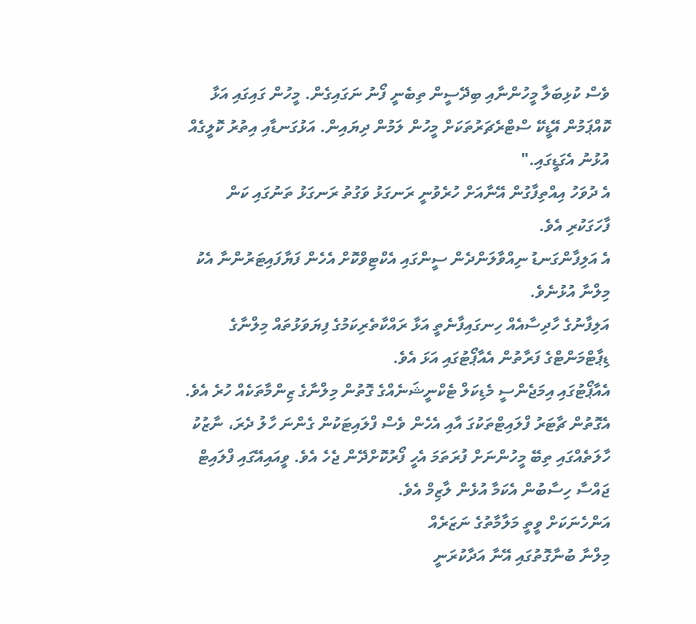ވެސް ކުޅިބަލާ މީހުންނާއި ބިދޭސީން ތިބެނީ ފޯނު ނަގައިގެން. މީހުން ގައިގައި އަޅާ ކޮއްޕަމުން އޭޑީކޭ ސްޓްރެޗަރުތަކަށް މީހުން ލަމުން ދިޔައިން. އަޅުގަނޑާއި އިތުރު ކޮލީގެއް އުޅުނު އެގަޑީގައި."
އެ ދުވަހު އިއްތިފާގުން އޭނާއަށް ހުރެވުނީ ރަނގަޅު ވަގުތު ރަނގަޅު ތަނުގައި ކަން ފާހަގަކުރި އެވެ.
އެ އަލިފާންގަނޑު ނިއްވާލަންދެން ސީންގައި އެކްޓިވްކޮށް އެހެން ފަޔާފައިޓަރުންނާ އެކު މިލްނާ އުޅުނެވެ.
އަލިފާނުގެ ހާދިސާއެއް ހިނގައިފާނެތީ އަޅާ ރައްކާތެރިކަމުގެ ފިޔަވަޅުތައް މިލްނާގެ ޑިޕާޓްމަންޓްގެ ފަރާތުން އެއާޕޯޓުގައި އަޅަ އެވެ.
އެއާޕޯޓުގައި އިމަޖެންސީ މެޑިކަލް ޓެކްނީޝަނެއްގެ ގޮތުން މިލްނާގެ ޒިންމާތަކެއް ހުރެ އެވެ. އެގޮތުން ޗާޓަރު ފްލައިޓްތަކުގަ އާއި އެހެން ވެސް ފްލައިޓަކުން ގެންނަ ހާލު ދެރަ، ނާޒުކު ހާލަތެއްގައި ތިބޭ މީހުންނަށް ފުރަތަމަ އެހީ ފޯރުކޮށްދޭން ޖެހެ އެވެ. ވީއައިއޭގައި ފްލައިޓް ޖައްސާ ހިސާބުން އެކަމާ އުޅެން ލާޒިމް އެވެ.
އަންހެނަކަށް ވީތީ މަލާމާތުގެ ނަޒަރެއް
މިލްނާ ބުނާގޮތުގައި އޭނާ އަދާކުރަނީ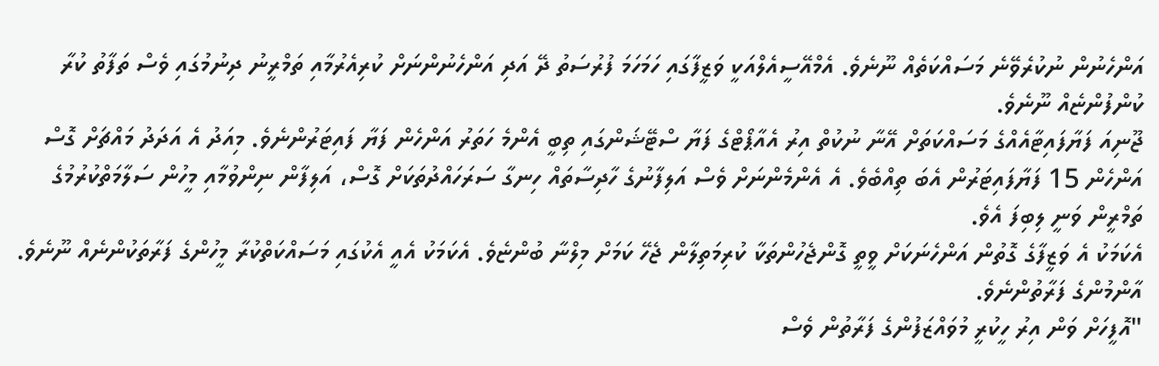އަންހެނުން ނުކުރެވޭނެ މަސައްކަތެއް ނޫނެވެ. އެމްއޭސީއެލްއަކީ ވަޒީފާގައި ހަމަހަމަ ފުރުސަތު ދޭ އަދި އަންހެނުންނަށް ކުރިއެރުމާއި ތަމްރީނު ދިނުމުގައި ވެސް ތަފާތު ކުރާ ކުންފުންޏެއް ނޫނެވެ.
ޖޫނިއަ ފަޔާފައިޓާއެއްގެ މަސައްކަތަށް އޭނާ ނުކުތް އިރު އެއާޕޯޓްގެ ފަޔާ ސްޓޭޝަންގައި ތިބީ އެންމެ ހަތަރު އަންހެން ފަޔާ ފައިޓަރުންނެވެ. މިއަދު އެ އަދަދު މައްޗަށް ގޮސް އަންހެން 15 ފަޔާފައިޓަރުން އެބަ ތިއްބެވެ. އެ އެންމެންނަށް ވެސް އަލިފާނުގެ ހާދިސާތައް ހިނގާ ސަރަހައްދުތަކަށް ގޮސް، އަލިފާން ނިންވުމާއި މީހުން ސަލާމަތްކުރުމުގެ ތަމްރީން ވަނީ ލިބިފަ އެވެ.
އެކަމަކު އެ ވަޒީފާގެ ގޮތުން އަންހެނަކަށް ވީތީ ގޮންޖެހުންތަކާ ކުރިމަތިލާން ޖެހޭ ކަމަށް މިލްނާ ބުންޏެވެ. އެކަމަކު އެއީ އެކުގައި މަސައްކަތްކުރާ މީހުންގެ ފަރާތަކުންނެއް ނޫނެވެ. އާންމުންގެ ފަރާތުންނެވެ.
"އޮފީހަށް ވަން އިރު ހީކުރީ މުވައްޒަފުންގެ ފަރާތުން ވެސް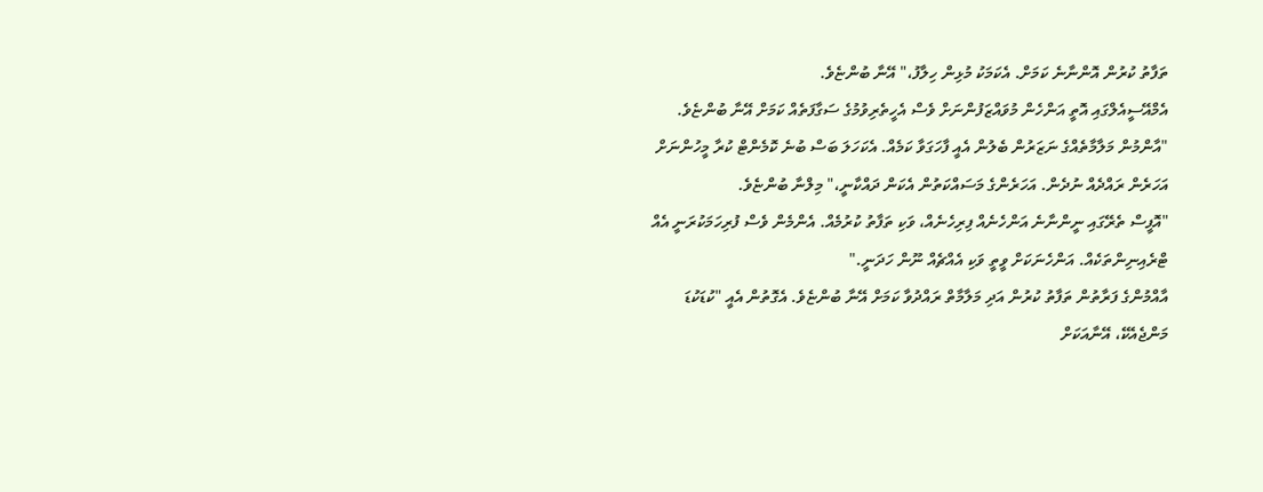ތަފާތު ކުރުން އޮންނާނެ ކަމަށް. އެކަމަކު މުޅިން ހިލާފު،" އޭނާ ބުންޏެވެ.
އެމްއޭސީއެލްގައި އޮތީ އަންހެން މުވައްޒަފުންނަށް ވެސް އެހީތެރިވުމުގެ ސަގާފަތެއް ކަމަށް އޭނާ ބުންޏެވެ.
"އާންމުން މަލާމާތެއްގެ ނަޒަރުން ބެލުން އެއީ ފާހަގަވާ ކަމެއް. އެކަހަލަ ބަސް ބުނެ ކޮމެންޓް ކުރާ މީހުންނަށް އަހަރެން ރައްދެއް ނުދެން. އަހަރެންގެ މަސައްކަތުން އެކަން ދައްކާނީ،" މިލްނާ ބުންޏެވެ.
"އޮފީސް ތެރޭގައި ނީންނާނެ އަންހެނެއް ފިރިހެނެއް، ވަކި ތަފާތު ކުރުމެއް. އެންމެން ވެސް ފުރިހަމަކުރަނީ އެއް ޓްރެއިނިންތަކެއް. އަންހެނަކަށް ވީތީ ވަކި އެއްޗެއް ނޫން ހަދަނީ."
އާއްމުންގެ ފަރާތުން ތަފާތު ކުރުން އަދި މަލާމާތް ރައްދުވާ ކަމަށް އޭނާ ބުންޏެވެ. އެގޮތުން އެއީ "ކުޑަކުޑަ މަންޖެއެކޭ، އޭނާއަކަށް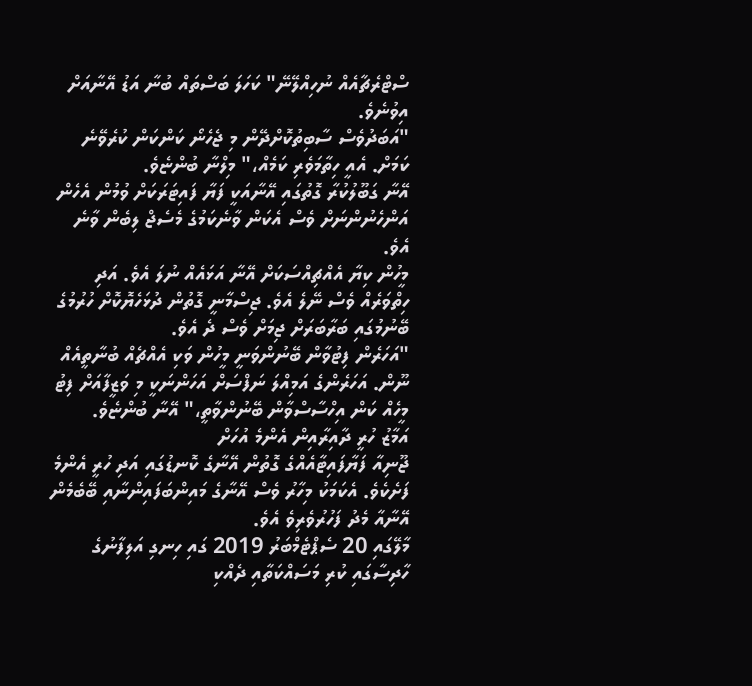ސްޓްރެޗާއެއް ނުހިއްލޭނޭ" ކަހަލަ ބަސްތައް ބުނާ އަޑު އޭނާއަށް އިވުނެވެ.
"އަބަދުވެސް ސާބިތުކޮށްދޭން މި ޖެހެނޯ ކަންކަން ކުރެވޭނެ ކަމަށް. އެއީ ހިތާމަވެރި ކަމެއް،" މިލްނާ ބުންޏެވެ.
އޭނާ ގަބޫލުކުރާ ގޮތުގައި އޭނާއަކީ ފަޔާ ފައިޓަރަކަށް ވުމުން އެހެން އަންހެނުންނަށް ވެސް އެކަން ވާނެކަމުގެ މެސެޖް ލިބެން ވާނެ އެވެ.
މީހުން ކިޔާ އެއްޗިއްސަކަށް އޭނާ އަޅައެއް ނުލަ އެވެ. އަދި ހިތްވަރެއް ވެސް ނޭލެ އެވެ. ޖިސްމާނީ ގޮތުން ދުޅަހެޔޮކޮށް ހުރުމުގެ ބޭނުމުގައި ބަރާބަރަށް ޖިމަށް ވެސް ދެ އެވެ.
"އަހަރެން ފިޓުވާން ބޭނުންވަނީ މީހުން ވަކި އެއްޗެއް ބުނާތީއެއް ނޫން. އަހަރެންގެ އަމިއްލަ ނަފްސަށް އަހަންނަކީ މި ވަޒީފާއަށް ފިޓު މީހެއް ކަން އިހްސާސްވާން ބޭނުންވާތީ،" އޭނާ ބުންޏެވެ.
އަމާޒު ހުރީ ދާއިރާއިން އެންމެ އުހަށް
ޖޫނިއާ ފަޔާފައިޓާއެއްގެ ގޮތުން އޭނާގެ ކޮނޑުގައި އަދި ހުރީ އެންމެ ފަށެކެވެ. އެކަމަކު މިހާރު ވެސް އޭނާގެ މައިންބަފައިންނާއި ބޭބެމެން އޭނާއާ މެދު ފަހުރުވެރިވެ އެވެ.
މާލޭގައި 20 ސެޕްޓެމްބަރު 2019 ގައި ހިނގި އަލިފާނުގެ ހާދިސާގައި ކުރި މަސައްކަތާއި ދެއްކި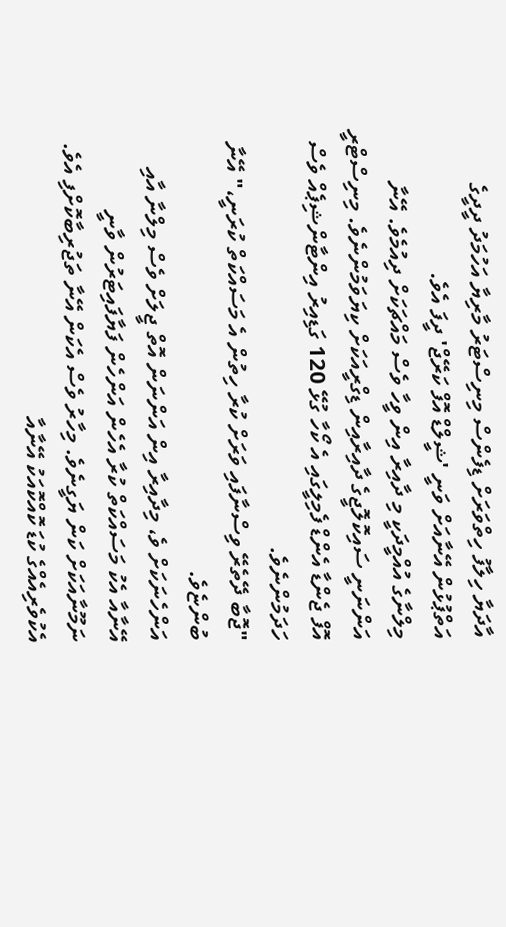އާދަޔާ ހިލާފު ހިތްވަރަށް ޑިފެންސް މިނިސްޓަރު މާރިޔާ އަހުމަދު ދީދީގެ އަތްޕުޅުން އޭނާއަށް ވަނީ 'ޝީލްޑް އޮފް ކަރޭޖް' ދީފަ އެވެ.
މިލްނާގެ އުއްމީދަކީ މި ދާއިރާ އިން ވީހާ ވެސް މައްޗަކަށް ދިއުމެވެ. އޭނާ އަންނަނީ ސައިކޮލޮޖީގެ ދާއިރާއިން ޑިގްރީއަކަށް ކިޔަވަމުންނެވެ. މިނިސްޓްރީ އޮފް ޖެންޑާ އެންޑް ފެމިލީގައި އެ ކޯހާ ގުޅޭ 120 ގަޑިއިރު އިންޓާންޝިޕެއް ވެސް ހަދަމުންނެވެ.
"ޖޮބާ ދޭތެރޭ ވިސްނާފައި ވަރަށް ކުރާ ހިތުން އެ މަސައްކަތް ކުރަނީ،" އޭނާ ބުންޏެވެ.
އަންހެނަކަށް ވެ، މިދާއިރާ އިން އަންނަން އޮތް ޖީލަށް ވެސް މިލްނާ އާއި އޭނާއާ އެކު މަސައްކަތް ކުރާ އެހެން އަންހެން ފަޔާފައިޓަރުން ވާނީ ނަމޫނާއަކަށް ކަން ޔަގީނެވެ. މިހާރު ވެސް އެކަން އޭނާ ތަޖުރިބާކޮށްފި އެވެ. އެކުވެރިއެއްގެ ކުޑަ ކޮއްކޮއަކު އޭނާއާ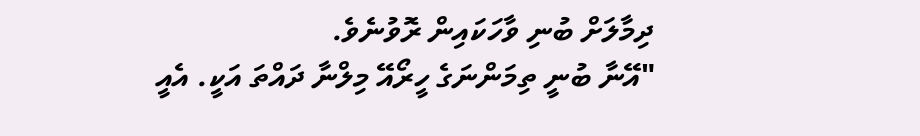ދިމާލަށް ބުނި ވާހަކައިން ރޮވުނެވެ.
"އޭނާ ބުނީ ތިމަންނަގެ ހީރޯއޭ މިލްނާ ދައްތަ އަކީ. އެއީ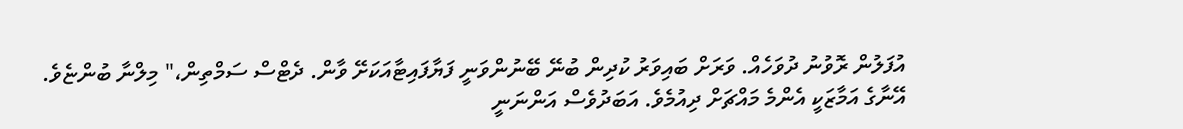އުފަލުން ރޮވުނު ދުވަހެއް. ވަރަށް ބައިވަރު ކުދިން ބުނޭ ބޭނުންވަނީ ފަޔާފައިޓާއަކަށޭ ވާން. ދެޓްސް ސަމްތިން،" މިލްނާ ބުންޏެވެ.
އޭނާގެ އަމާޒަކީ އެންމެ މައްޗަށް ދިއުމެވެ. އަބަދުވެސް އަންނަނީ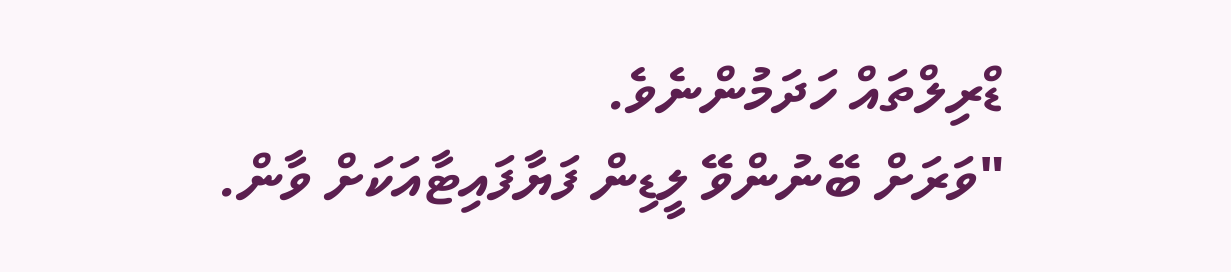ޑްރިލްތައް ހަދަމުންނެވެ.
"ވަރަށް ބޭނުންވޭ ލީޑިން ފަޔާފައިޓާއަކަށް ވާން.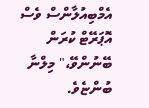އެމްބިއުލާންސް ވެސް އޮޕަރޭޓް ކުރަން ބޭނުންވޭ،" މިލްނާ ބުންޏެވެ.